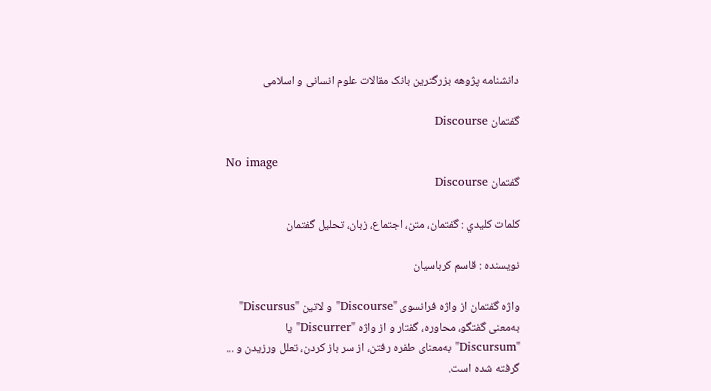دانشنامه پژوهه بزرگترین بانک مقالات علوم انسانی و اسلامی

گفتمان Discourse

No image
گفتمان Discourse

كلمات كليدي : گفتمان، متن، اجتماع، زبان، تحليل گفتمان

نویسنده : قاسم كرباسيان

واژه گفتمان از واژه فرانسوی "Discourse" و لاتین "Discursus" به‌معنی گفتگو، محاوره، گفتار و از واژه "Discurrer" یا "Discursum" به‌معنای طفره رفتن، از سر باز کردن، تعلل ورزیدن و ... گرفته شده است.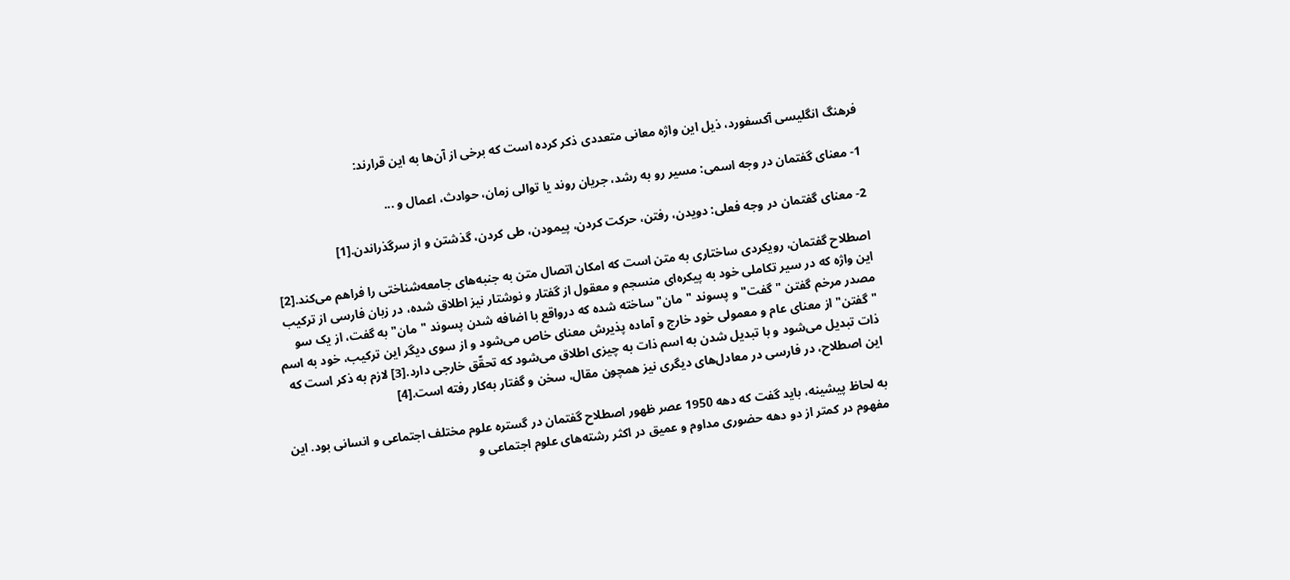فرهنگ انگلیسی آکسفورد، ذیل این واژه معانی متعددی ذکر کرده است که برخی از آن‌ها به این قرارند:

1- معنای گفتمان در وجه اسمی: مسیر رو به رشد، جریان روند یا توالی زمان، حوادث، اعمال و ...

2- معنای گفتمان در وجه فعلی: دویدن، رفتن، حرکت کردن، پیمودن، طی کردن، گذشتن و از سرگذراندن.[1]

اصطلاح گفتمان، رویکردی ساختاری به متن است که امکان اتصال متن به جنبه‌های جامعه‌شناختی را فراهم می‌کند.[2] این واژه که در سیر تکاملی خود به پیکره‌ای منسجم و معقول از گفتار و نوشتار نیز اطلاق شده، در زبان فارسی از ترکیب مصدر مرخم گفتن "گفت" و پسوند "مان" ساخته شده که درواقع با اضافه شدن پسوند "مان" به گفت، از یک سو "گفتن" از معنای عام و معمولی خود خارج و آماده پذیرش معنای خاص می‌شود و از سوی دیگر این ترکیب، خود به اسم ذات تبدیل می‌شود و با تبدیل شدن به اسم ذات به چیزی اطلاق می‌شود که تحقّق خارجی دارد.[3] لازم به ذکر است که این اصطلاح، در فارسی در معادل‌های دیگری نیز همچون مقال، سخن و گفتار به‌کار رفته است.[4]

به لحاظ پیشینه، باید گفت که دهه 1950 عصر ظهور اصطلاح گفتمان در گستره علوم مختلف اجتماعی و انسانی بود. این مفهوم در کمتر از دو دهه حضوری مداوم و عمیق در اکثر رشته‌های علوم اجتماعی و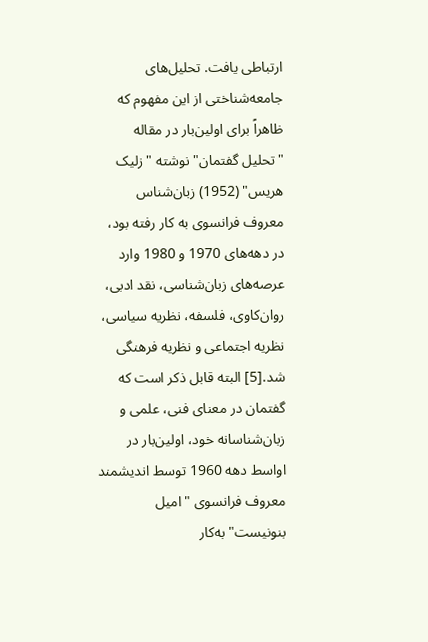ارتباطی یافت. تحلیل‌های جامعه‌شناختی از این مفهوم که ظاهراً برای اولین‌بار در مقاله "تحلیل گفتمان" نوشته "زلیک هریس" (1952) زبان‌شناس معروف فرانسوی به کار رفته بود، در دهه‌های 1970 و 1980 وارد عرصه‌های زبان‌شناسی، نقد ادبی، روان‌کاوی، فلسفه، نظریه سیاسی، نظریه اجتماعی و نظریه فرهنگی شد.[5] البته قابل ذکر است که گفتمان در معنای فنی، علمی و زبان‌شناسانه خود، اولین‌بار در اواسط دهه 1960 توسط اندیشمند معروف فرانسوی "امیل بنونیست" به‌کار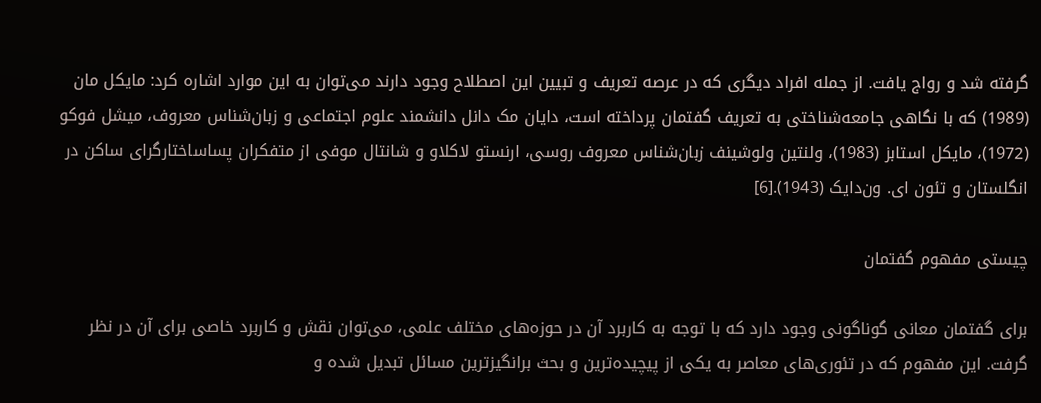گرفته شد و رواج یافت. از جمله افراد دیگری که در عرصه تعریف و تبیین این اصطلاح وجود دارند می‌توان به این موارد اشاره کرد: مایکل مان (1989) که با نگاهی جامعه‌شناختی به تعریف گفتمان پرداخته است، دایان مک دانل دانشمند علوم اجتماعی و زبان‌شناس معروف، میشل فوکو (1972)، مایکل استابز (1983)، ولنتین ولوشینف زبان‌شناس معروف روسی، ارنستو لاکلاو و شانتال موفی از متفکران پساساختارگرای ساکن در انگلستان و تئون ای. ون‌دایک (1943).[6]

چیستی مفهوم گفتمان

برای گفتمان معانی گوناگونی وجود دارد که با توجه به کاربرد آن در حوزه‌های مختلف علمی، می‌توان نقش و کاربرد خاصی برای آن در نظر گرفت. این مفهوم که در تئوری‌های معاصر به یکی از پیچیده‌ترین و بحث برانگیزترین مسائل تبدیل شده و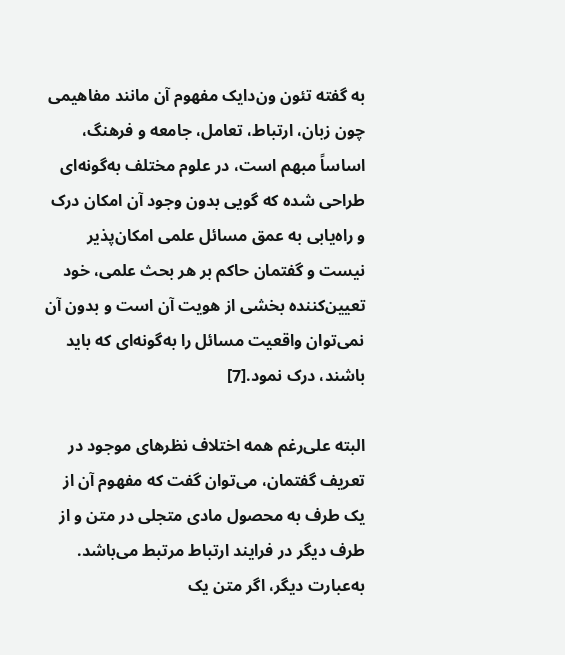به گفته تئون ون‌دایک مفهوم آن مانند مفاهیمی چون زبان، ارتباط، تعامل، جامعه و فرهنگ، اساساً مبهم است، در علوم مختلف به‌گونه‌ای طراحی شده که گویی بدون وجود آن امکان درک و راه‌یابی به عمق مسائل علمی امکان‌پذیر نیست و گفتمان حاکم بر هر بحث علمی، خود تعیین‌کننده بخشی از هویت آن است و بدون آن نمی‌توان واقعیت مسائل را به‌گونه‌ای که باید باشند، درک نمود.[7]

البته علی‌رغم همه اختلاف نظرهای موجود در تعریف گفتمان، می‌توان گفت که مفهوم آن از یک طرف به محصول مادی متجلی در متن و از طرف دیگر در فرایند ارتباط مرتبط می‌باشد. به‌عبارت دیگر، اگر متن یک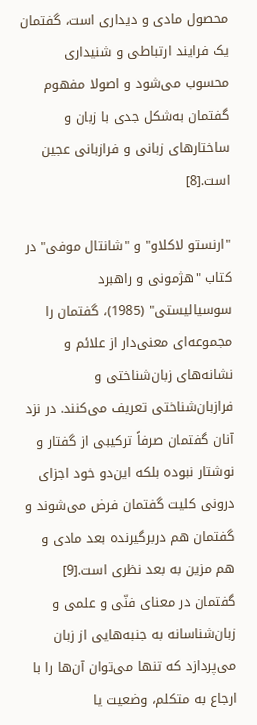محصول مادی و دیداری است، گفتمان یک فرایند ارتباطی و شنیداری محسوب می‌شود و اصولا مفهوم گفتمان به‌شکل جدی با زبان و ساختارهای زبانی و فرازبانی عجین است.[8]

"ارنستو لاکلاو" و "شانتال موفی" در کتاب "هژمونی و راهبرد سوسیالیستی" (1985)، گفتمان را مجموعه‌ای معنی‌دار از علائم و نشانه‌های زبان‌شناختی و فرازبان‌شناختی تعریف می‌کنند. در نزد آنان گفتمان صرفاً ترکیبی از گفتار و نوشتار نبوده بلکه این‌دو خود اجزای درونی کلیت گفتمان فرض می‌شوند و گفتمان هم دربرگیرنده بعد مادی و هم مزین به بعد نظری است.[9] گفتمان در معنای فنّی و علمی و زبان‌شناسانه به جنبه‌هایی از زبان می‌پردازد که تنها می‌توان آن‌ها را با ارجاع به متکلم، وضعیت یا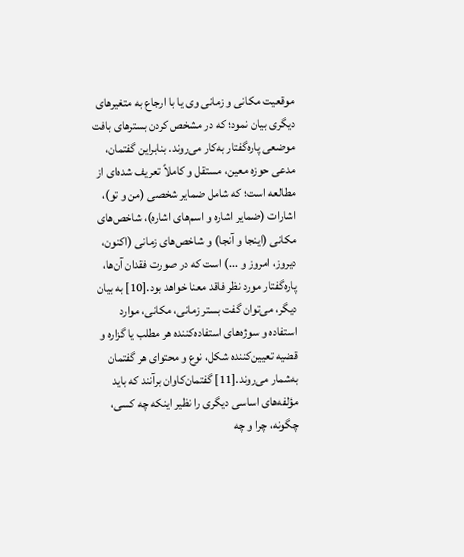موقعیت مکانی و زمانی وی یا با ارجاع به متغیرهای دیگری بیان نمود؛ که در مشخص کردن بسترهای بافت موضعی پاره‌گفتار به‌کار می‌روند. بنابراین گفتمان، مدعی حوزه معین، مستقل و کاملاً تعریف شده‌‌ای از مطالعه است؛ که شامل ضمایر شخصی (من و تو)، اشارات (ضمایر اشاره و اسم‌های اشاره)، شاخص‌های مکانی (اینجا و آنجا) و شاخص‌های زمانی (اکنون، دیروز، امروز و ...) است که در صورت فقدان آن‌ها، پاره‌گفتار مورد نظر فاقد معنا خواهد بود.[10] به بیان دیگر، می‌توان گفت بستر زمانی، مکانی، موارد استفاده و سوژه‌های استفاده‌کننده هر مطلب یا گزاره و قضیه تعیین‌کننده شکل، نوع و محتوای هر گفتمان به‌شمار می‌روند.[11] گفتمان‌کاوان برآنند که باید مؤلفه‌های اساسی دیگری را نظیر اینکه چه کسی، چگونه، چرا و چه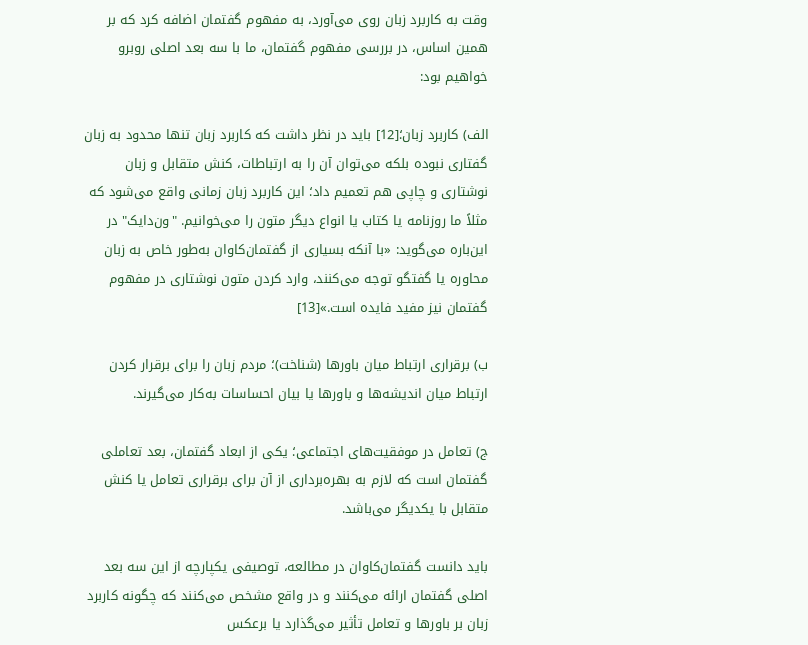وقت به کاربرد زبان روی می‌آورد، به مفهوم گفتمان اضافه کرد که بر همین اساس، در بررسی مفهوم گفتمان، ما با سه بعد اصلی روبرو خواهیم بود:

الف) کاربرد زبان؛[12] باید در نظر داشت که کاربرد زبان تنها محدود به زبان گفتاری نبوده بلکه می‌توان آن را به ارتباطات، کنش متقابل و زبان نوشتاری و چاپی هم تعمیم داد؛ این کاربرد زبان زمانی واقع می‌شود که مثلاً ما روزنامه یا کتاب یا انواع دیگر متون را می‌خوانیم. "ون‌دایک" در این‌باره می‌گوید: «با آنکه بسیاری از گفتمان‌کاوان به‌طور خاص به زبان محاوره یا گفتگو توجه می‌کنند، وارد کردن متون نوشتاری در مفهوم گفتمان نیز مفید فایده است.»[13]

ب) برقراری ارتباط میان باورها (شناخت)؛ مردم زبان را برای برقرار کردن ارتباط میان اندیشه‌ها و باورها یا بیان احساسات به‌کار می‌گیرند.

ج) تعامل در موفقیت‌های اجتماعی؛ یکی از ابعاد گفتمان، بعد تعاملی گفتمان است که لازم به بهره‌برداری از آن برای برقراری تعامل یا کنش متقابل با یکدیگر می‌باشد.

باید دانست گفتمان‌کاوان در مطالعه، توصیفی یکپارچه از این سه بعد اصلی گفتمان ارائه می‌کنند و در واقع مشخص می‌کنند که چگونه کاربرد زبان بر باورها و تعامل تأثیر می‌گذارد یا برعکس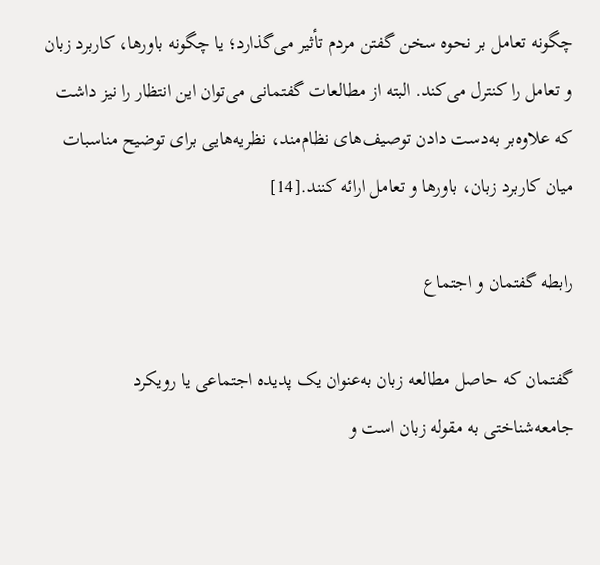چگونه تعامل بر نحوه سخن گفتن مردم تأثیر می‌گذارد؛ یا چگونه باورها، کاربرد زبان و تعامل را کنترل می‌کند. البته از مطالعات گفتمانی می‌توان این انتظار را نیز داشت که علاوه‌بر به‌دست دادن توصیف‌های نظام‌مند، نظریه‌هایی برای توضیح مناسبات میان کاربرد زبان، باورها و تعامل ارائه کنند.[14]

رابطه گفتمان و اجتماع

گفتمان که حاصل مطالعه زبان به‌عنوان یک پدیده اجتماعی یا رویکرد جامعه‌شناختی به مقوله زبان است و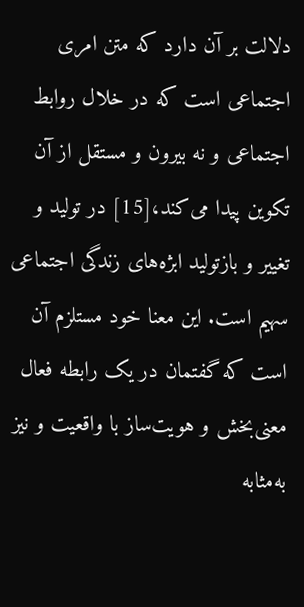دلالت بر آن دارد که متن امری اجتماعی است که در خلال روابط اجتماعی و نه بیرون و مستقل از آن تکوین پیدا می‌کند،[15] در تولید و تغییر و بازتولید ابژه‌های زندگی اجتماعی سهیم است. این معنا خود مستلزم آن است که گفتمان در یک رابطه فعال معنی‌بخش و هویت‌ساز با واقعیت و نیز به‌مثابه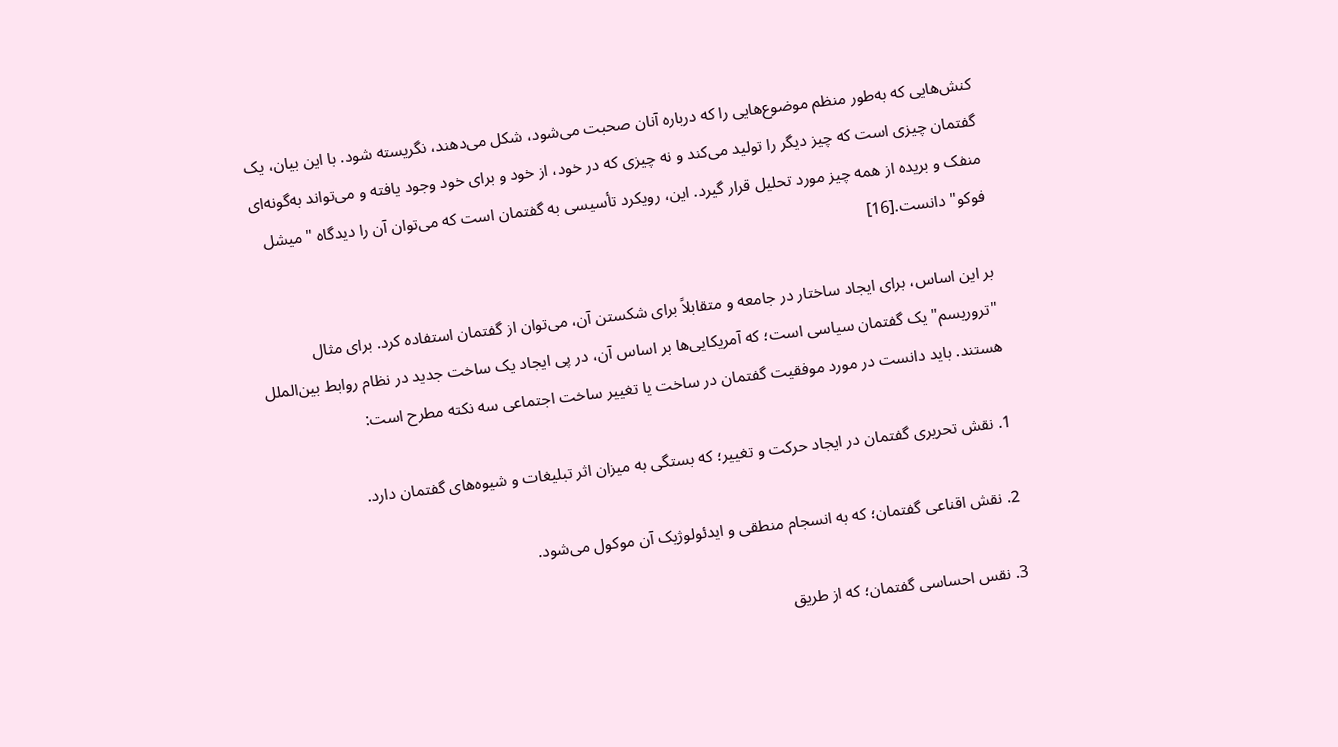کنش‌هایی که به‌طور منظم موضوع‌هایی را که درباره آنان صحبت می‌شود، شکل می‌دهند، نگریسته شود. با این بیان، یک گفتمان چیزی است که چیز دیگر را تولید می‌کند و نه چیزی که در خود، از خود و برای خود وجود یافته و می‌تواند به‌گونه‌ای منفک و بریده از همه چیز مورد تحلیل قرار گیرد. این، رویکرد تأسیسی به گفتمان است که می‌توان آن را دیدگاه "میشل فوکو" دانست.[16]

بر این اساس، برای ایجاد ساختار در جامعه و متقابلاً برای شکستن آن، می‌توان از گفتمان استفاده کرد. برای مثال "تروریسم" یک گفتمان سیاسی است؛ که آمریکایی‌ها بر اساس آن، در پی ایجاد یک ساخت جدید در نظام روابط بین‌الملل هستند. باید دانست در مورد موفقیت گفتمان در ساخت یا تغییر ساخت اجتماعی سه نکته مطرح است:

1. نقش تحریری گفتمان در ایجاد حرکت و تغییر؛ که بستگی به میزان اثر تبلیغات و شیوه‌های گفتمان دارد.

2. نقش اقناعی گفتمان؛ که به انسجام منطقی و ایدئولوژیک آن موکول می‌شود.

3. نقس احساسی گفتمان؛ که از طریق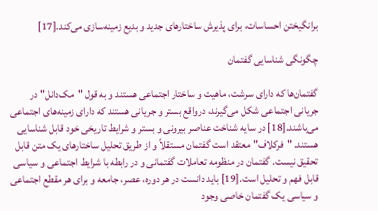برانگیختن احساسات، برای پذیرش ساختارهای جدید و بدیع زمینه‌سازی می‌‌کند.[17]

چگونگی شناسایی گفتمان

گفتمان‌ها که دارای سرشت، ماهیت و ساختار اجتماعی هستند و به قول "مک‌دانل" در جریانی اجتماعی شکل می‌گیرند، درواقع بستر و جریانی هستند که دارای زمینه‌های اجتماعی می‌باشند.[18] در سایه شناخت عناصر بیرونی و بستر و شرایط تاریخی خود قابل شناسایی هستند. "فرکلاف" معتقد است گفتمان مستقلاً و از طریق تحلیل ساختارهای یک متن قابل تحقیق نیست. گفتمان در منظومه تعاملات گفتمانی و در رابطه با شرایط اجتماعی و سیاسی قابل فهم و تحلیل است.[19] باید دانست در هر دوره، عصر، جامعه و برای هر مقطع اجتماعی و سیاسی یک گفتمان خاصی وجود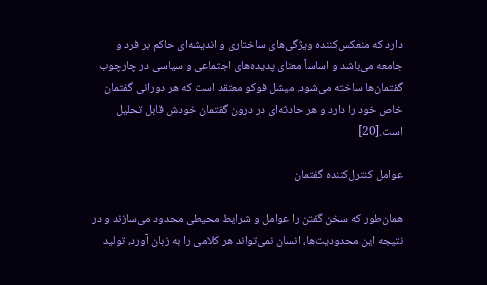دارد که منعکس‌کننده ویژگی‌های ساختاری و اندیشه‌ای حاکم بر فرد و جامعه می‌باشد و اساساً معنای پدیده‌های اجتماعی و سیاسی در چارچوب گفتمان‌ها ساخته می‌شود. میشل فوکو معتقد است که هر دورانی گفتمان خاص خود را دارد و هر حادثه‌‌ای در درون گفتمان خودش قابل تحلیل است.[20]

عوامل کنترل‌کننده گفتمان

همان‌طور که سخن گفتن را عوامل و شرایط محیطی محدود می‌سازند و در نتیجه این محدودیت‌ها، انسان نمی‌تواند هر کلامی را به زبان آورد، تولید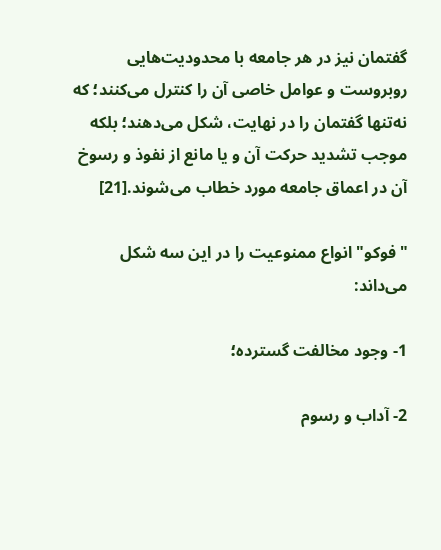گفتمان نیز در هر جامعه با محدودیت‌هایی روبروست و عوامل خاصی آن را کنترل می‌کنند؛ که نه‌تنها گفتمان را در نهایت، شکل می‌دهند؛ بلکه موجب تشدید حرکت آن و یا مانع از نفوذ و رسوخ آن در اعماق جامعه مورد خطاب می‌شوند.[21]

"فوکو" انواع ممنوعیت را در این سه شکل می‌داند:

1- وجود مخالفت گسترده؛

2- آداب و رسوم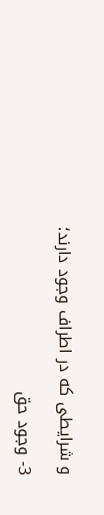و شرایطی که در اطراف وجود دارند؛

3- وجود حق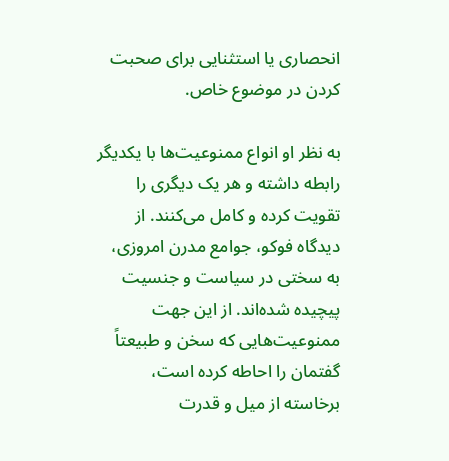انحصاری یا استثنایی برای صحبت کردن در موضوع خاص.

به نظر او انواع ممنوعیت‌ها با یکدیگر رابطه داشته و هر یک دیگری را تقویت کرده و کامل می‌کنند. از دیدگاه فوکو، جوامع مدرن امروزی، به سختی در سیاست و جنسیت پیچیده شده‌اند. از این جهت ممنوعیت‌هایی که سخن و طبیعتاً گفتمان را احاطه کرده است، برخاسته از میل و قدرت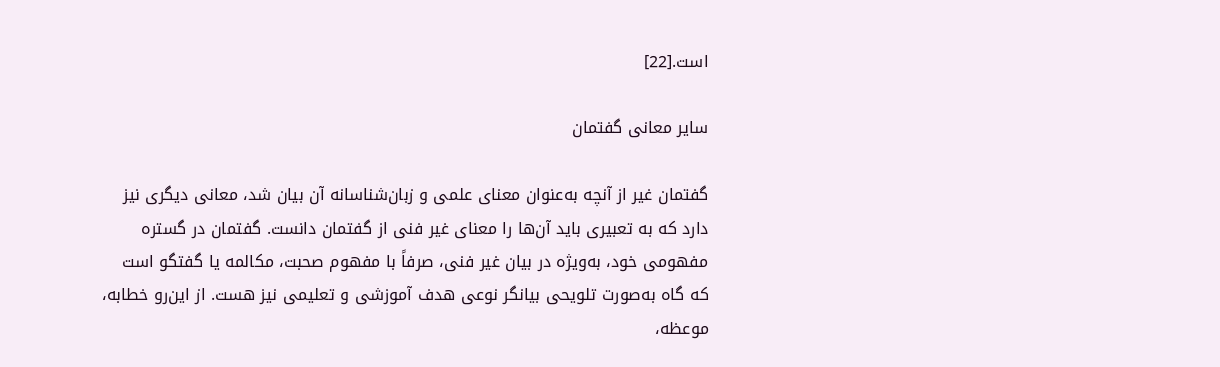است.[22]

سایر معانی گفتمان

گفتمان غیر از آنچه به‌عنوان معنای علمی و زبان‌شناسانه آن بیان شد، معانی دیگری نیز دارد که به تعبیری باید آن‌ها را معنای غیر فنی از گفتمان دانست. گفتمان در گستره مفهومی خود، به‌ویژه در بیان غیر فنی، صرفاً با مفهوم صحبت، مکالمه یا گفتگو است که گاه به‌صورت تلویحی بیانگر نوعی هدف آموزشی و تعلیمی نیز هست. از این‌رو خطابه، موعظه،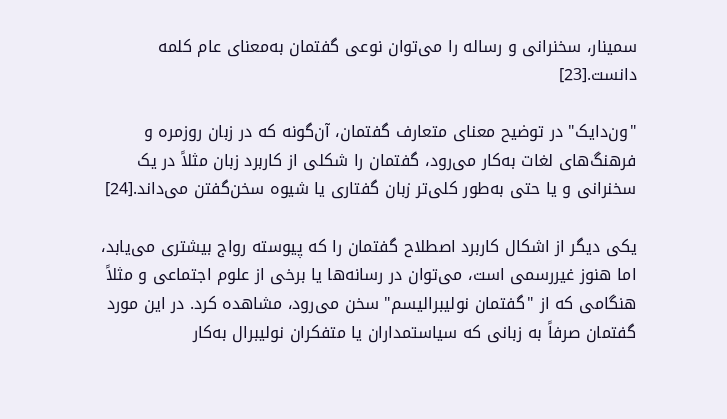سمینار، سخنرانی و رساله را می‌توان نوعی گفتمان به‌معنای عام کلمه دانست.[23]

"ون‌دایک" در توضیح معنای متعارف گفتمان، آن‌گونه که در زبان روزمره و فرهنگ‌های لغات به‌کار می‌رود، گفتمان را شکلی از کاربرد زبان مثلاً در یک سخنرانی و یا حتی به‌طور کلی‌تر زبان گفتاری یا شیوه سخن‌گفتن می‌داند.[24]

یکی دیگر از اشکال کاربرد اصطلاح گفتمان را که پیوسته رواج بیشتری می‌یابد، اما هنوز غیررسمی است، می‌توان در رسانه‌ها یا برخی از علوم اجتماعی و مثلاً هنگامی که از "گفتمان نولیبرالیسم" سخن می‌رود، مشاهده کرد. در این مورد گفتمان صرفاً به زبانی که سیاستمداران یا متفکران نولیبرال به‌کار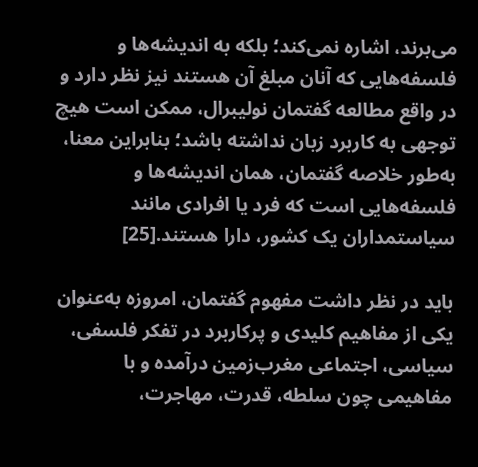می‌برند، اشاره نمی‌کند؛ بلکه به اندیشه‌ها و فلسفه‌هایی که آنان مبلغ آن هستند نیز نظر دارد و در واقع مطالعه گفتمان نولیبرال، ممکن است هیچ توجهی به کاربرد زبان نداشته باشد؛ بنابراین معنا، به‌طور خلاصه گفتمان، همان اندیشه‌ها و فلسفه‌هایی است که فرد یا افرادی مانند سیاستمداران یک کشور، دارا هستند.[25]

باید در نظر داشت مفهوم گفتمان، امروزه به‌عنوان یکی از مفاهیم کلیدی و پرکاربرد در تفکر فلسفی، سیاسی، اجتماعی مغرب‌زمین درآمده و با مفاهیمی چون سلطه، قدرت، مهاجرت،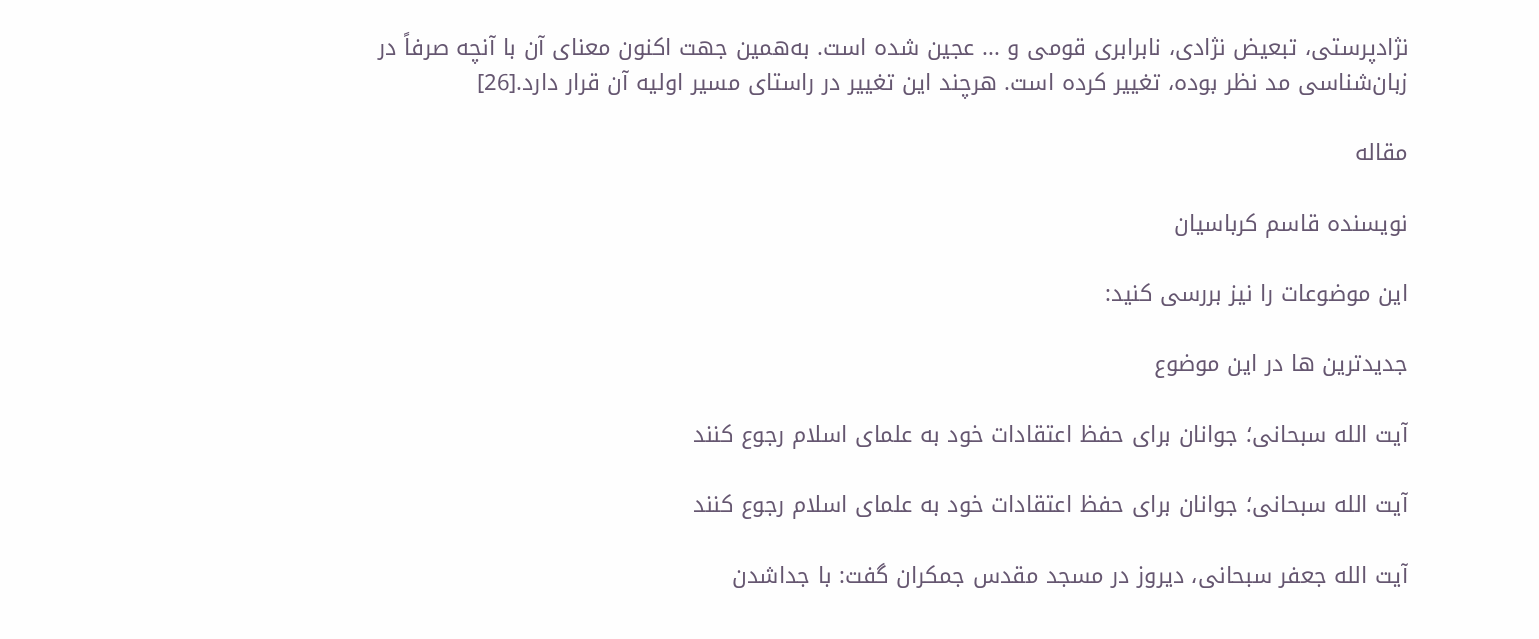نژادپرستی، تبعیض نژادی، نابرابری قومی و ... عجین شده است. به‌همین جهت اکنون معنای آن با آنچه صرفاً در زبان‌شناسی مد نظر بوده، تغییر کرده است. هرچند این تغییر در راستای مسیر اولیه آن قرار دارد.[26]

مقاله

نویسنده قاسم كرباسيان

این موضوعات را نیز بررسی کنید:

جدیدترین ها در این موضوع

آیت الله سبحانی؛ جوانان برای حفظ اعتقادات خود به علمای اسلام رجوع کنند

آیت الله سبحانی؛ جوانان برای حفظ اعتقادات خود به علمای اسلام رجوع کنند

آیت الله جعفر سبحانی، دیروز در مسجد مقدس جمکران گفت: با جداشدن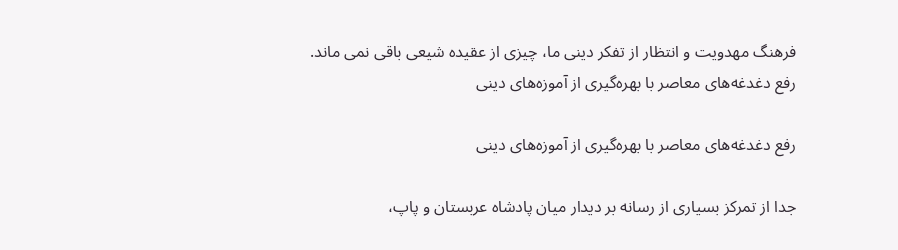فرهنگ مهدویت و انتظار از تفکر دینی ما، چیزی از عقیده شیعی باقی نمی ماند.
رفع دغدغه‌های معاصر با بهره‌گیری از آموزه‌های دینی

رفع دغدغه‌های معاصر با بهره‌گیری از آموزه‌های دینی

جدا از تمرکز بسیاری از رسانه بر دیدار میان پادشاه عربستان و پاپ،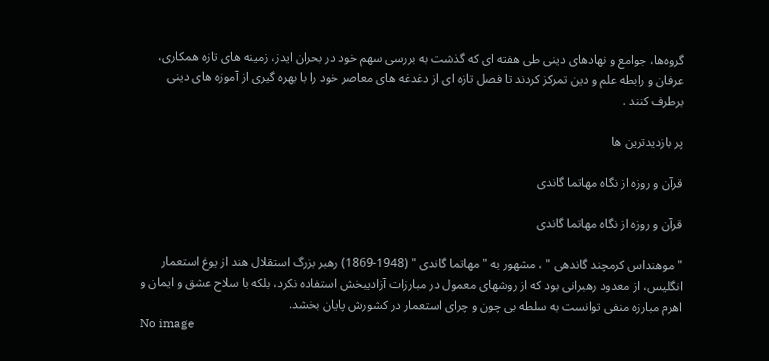گروه‌ها، جوامع و نهادهای دینی طی هفته ای که گذشت به بررسی سهم خود در بحران ایدز، زمینه های تازه همکاری، عرفان و رابطه علم و دین تمرکز کردند تا فصل تازه ای از دغدغه های معاصر خود را با بهره گیری از آموزه های دینی برطرف کنند .

پر بازدیدترین ها

قرآن و روزه از نگاه مهاتما گاندی

قرآن و روزه از نگاه مهاتما گاندی

" موهنداس کرمچند گاندهی " ، مشهور به " مهاتما گاندی " (1948-1869) رهبر بزرگ استقلال هند از یوغ استعمار انگلیس، از معدود رهبرانی بود که از روشهای معمول در مبارزات آزادیبخش استفاده نکرد، بلکه با سلاح عشق و ایمان و اهرم مبارزه منفی توانست به سلطه بی چون و چرای استعمار در کشورش پایان بخشد.
No image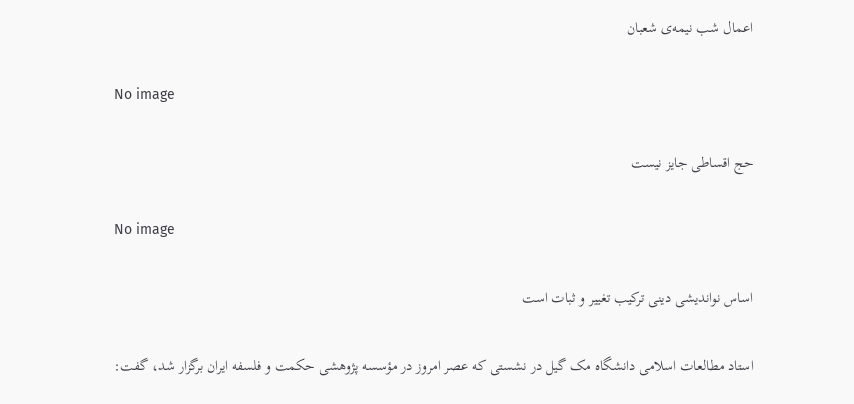اعمال شب نیمه‌ی شعبان

No image

حج اقساطی جایز نیست

No image

اساس نواندیشی دینی ترکیب تغییر و ثبات است

استاد مطالعات اسلامی دانشگاه مک گیل در نشستی که عصر امروز در مؤسسه پژوهشی حکمت و فلسفه ایران برگزار شد، گفت: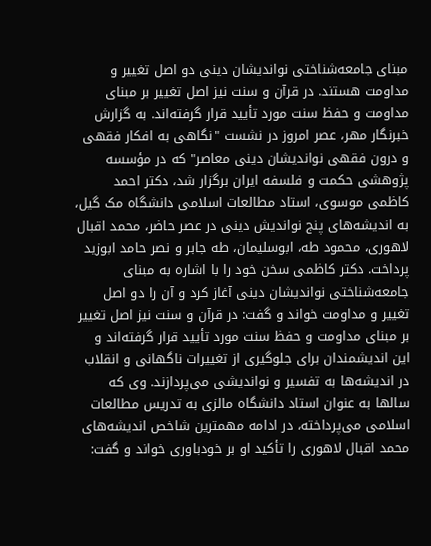مبنای جامعه‌شناختی نواندیشان دینی دو اصل تغییر و مداومت هستند. در قرآن و سنت نیز اصل تغییر بر مبنای مداومت و حفظ سنت مورد تأیید قرار گرفته‌اند. به گزارش خبرنگار مهر، عصر امروز در نشست "نگاهی به افکار فقهی و درون فقهی نواندیشان دینی معاصر" که در مؤسسه پژوهشی حکمت و فلسفه ایران برگزار شد، دکتر احمد کاظمی موسوی، استاد مطالعات اسلامی دانشگاه مک گیل، به اندیشه‌های پنج نواندیش دینی در عصر حاضر، محمد اقبال لاهوری، محمود طه، ابوسلیمان، طه جابر و نصر حامد ابوزید پرداخت. دکتر کاظمی سخن خود را با اشاره به مبنای جامعه‌شناختی نواندیشان دینی آغاز کرد و آن را دو اصل تغییر و مداومت خواند و گفت: در قرآن و سنت نیز اصل تغییر بر مبنای مداومت و حفظ سنت مورد تأیید قرار گرفته‌اند و این اندیشمندان برای جلوگیری از تغییرات ناگهانی و انقلاب در اندیشه‌ها به تفسیر و نواندیشی می‌پردازند. وی که سالها به عنوان استاد دانشگاه مالزی به تدریس مطالعات اسلامی می‌پرداخته، در ادامه مهمترین شاخص اندیشه‌های محمد اقبال لاهوری را تأکید او بر خودباوری خواند و گفت: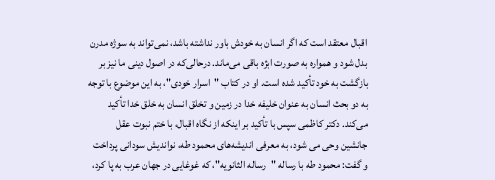اقبال معتقد است که اگر انسان به خودش باور نداشته باشد، نمی‌تواند به سوژه مدرن بدل شود و همواره به صورت ابژه باقی می‌ماند. درحالی‌که در اصول دینی ما نیز بر بازگشت به خود تأکید شده است. او در کتاب "اسرار خودی"، به این موضوع با توجه به دو بحث انسان به عنوان خلیفه خدا در زمین و تخلق انسان به خلق خدا تأکید می‌کند. دکتر کاظمی سپس با تأکید بر اینکه از نگاه اقبال، با ختم نبوت عقل جانشین وحی می شود، به معرفی اندیشه‌های محمود طه، نواندیش سودانی پرداخت و گفت: محمود طه با رساله "رساله الثانویه"، که غوغایی در جهان عرب به پا کرد،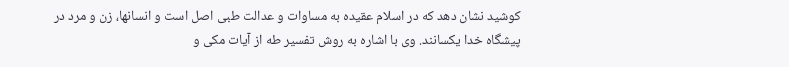کوشید نشان دهد که در اسلام عقیده به مساوات و عدالت طبی اصل است و انسانها، زن و مرد در پیشگاه خدا یکسانند. وی با اشاره به روش تفسیر طه از آیات مکی و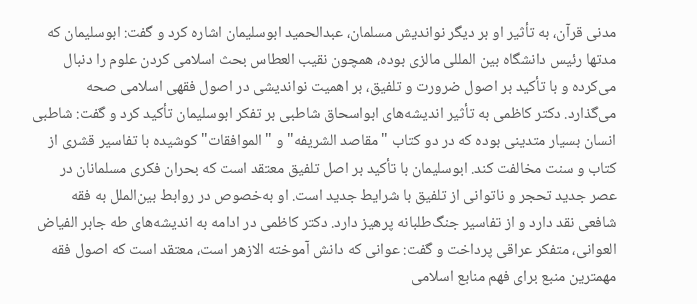مدنی قرآن، به تأثیر او بر دیگر نواندیش مسلمان، عبدالحمید ابوسلیمان اشاره کرد و گفت: ابوسلیمان که مدتها رئیس دانشگاه بین المللی مالزی بوده، همچون نقیب العطاس بحث اسلامی کردن علوم را دنبال می‌کرده و با تأکید بر اصول ضرورت و تلفیق، بر اهمیت نواندیشی در اصول فقهی اسلامی صحه می‌گذارد. دکتر کاظمی به تأثیر اندیشه‌های ابواسحاق شاطبی بر تفکر ابوسلیمان تأکید کرد و گفت: شاطبی انسان بسیار متدینی بوده که در دو کتاب "مقاصد الشریفه" و "الموافقات" کوشیده با تفاسیر قشری از کتاب و سنت مخالفت کند. ابوسلیمان با تأکید بر اصل تلفیق معتقد است که بحران فکری مسلمانان در عصر جدید تحجر و ناتوانی از تلفیق با شرایط جدید است. او به‌خصوص در روابط بین‌الملل به فقه شافعی نقد دارد و از تفاسیر جنگ‌طلبانه پرهیز دارد. دکتر کاظمی در ادامه به اندیشه‌های طه جابر الفیاض العوانی، متفکر عراقی پرداخت و گفت: عوانی که دانش آموخته الازهر است، معتقد است که اصول فقه مهمترین منبع برای فهم منابع اسلامی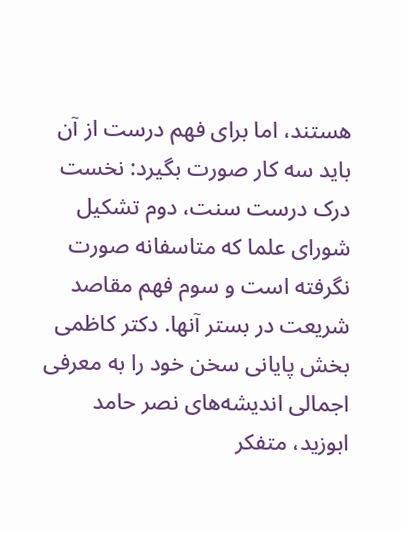هستند، اما برای فهم درست از آن باید سه کار صورت بگیرد: نخست درک درست سنت، دوم تشکیل شورای علما که متاسفانه صورت نگرفته است و سوم فهم مقاصد شریعت در بستر آنها. دکتر کاظمی بخش پایانی سخن خود را به معرفی اجمالی اندیشه‌های نصر حامد ابوزید، متفکر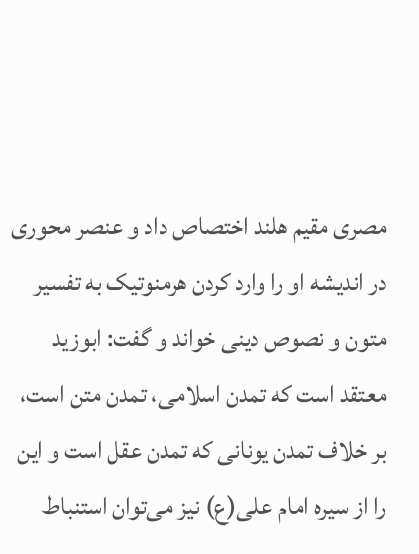مصری مقیم هلند اختصاص داد و عنصر محوری در اندیشه او را وارد کردن هرمنوتیک به تفسیر متون و نصوص دینی خواند و گفت: ابوزید معتقد است که تمدن اسلامی، تمدن متن است، بر خلاف تمدن یونانی که تمدن عقل است و این را از سیره امام علی(ع) نیز می‌توان استنباط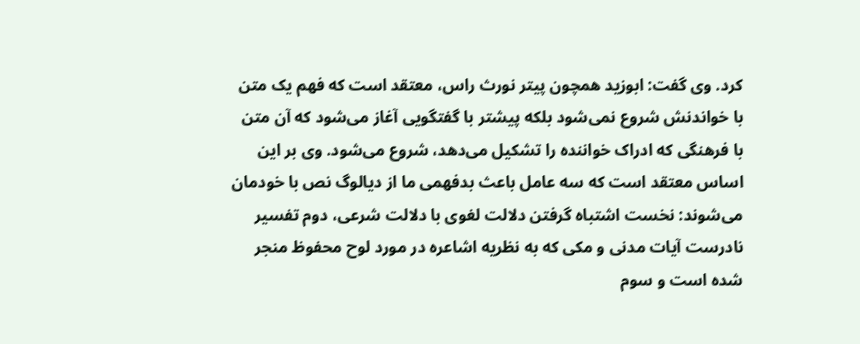کرد. وی گفت: ابوزید همچون پیتر نورث راس، معتقد است که فهم یک متن با خواندنش شروع نمی‌شود بلکه پیشتر با گفتگویی آغاز می‌شود که آن متن با فرهنگی که ادراک خواننده را تشکیل می‌دهد، شروع می‌شود. وی بر این اساس معتقد است که سه عامل باعث بدفهمی ما از دیالوگ نص با خودمان می‌شوند: نخست اشتباه گرفتن دلالت لغوی با دلالت شرعی، دوم تفسیر نادرست آیات مدنی و مکی که به نظریه اشاعره در مورد لوح محفوظ منجر شده است و سوم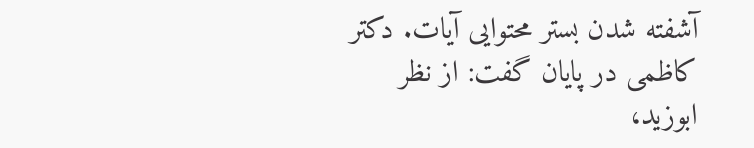آشفته شدن بستر محتوایی آیات. دکتر کاظمی در پایان گفت: از نظر ابوزید،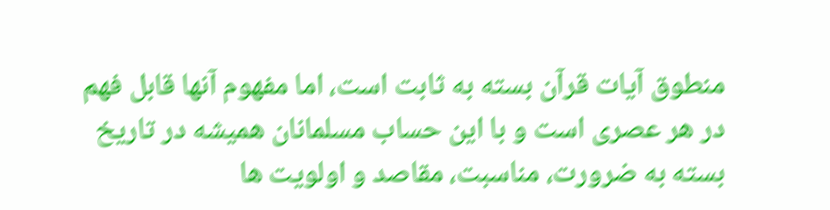منطوق آیات قرآن بسته به ثابت است، اما مفهوم آنها قابل فهم در هر عصری است و با این حساب مسلمانان همیشه در تاریخ بسته به ضرورت، مناسبت، مقاصد و اولویت ها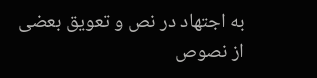به اجتهاد در نص و تعویق بعضی از نصوص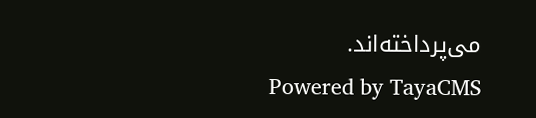می‌پرداخته‌اند.
Powered by TayaCMS